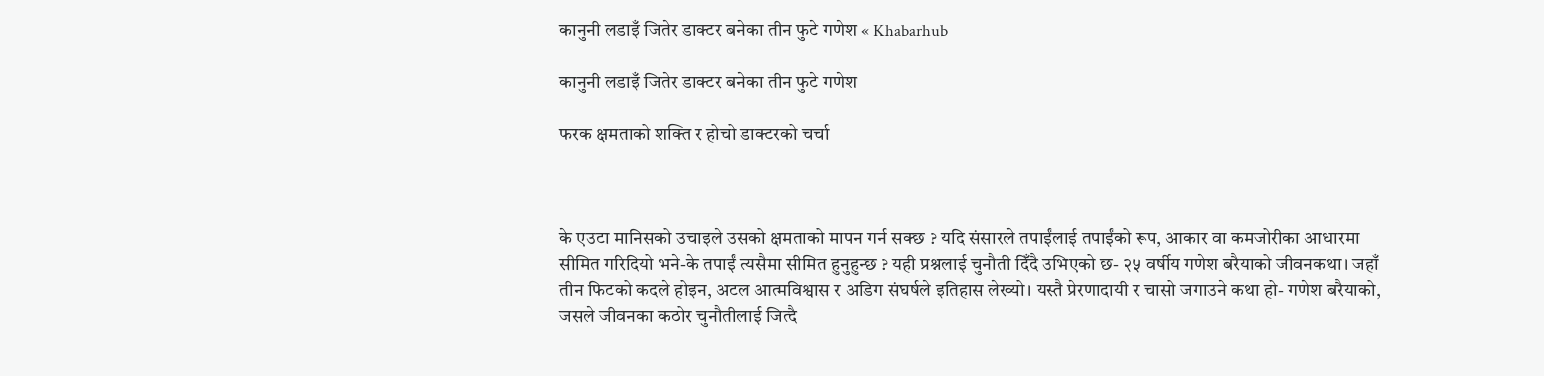कानुनी लडाइँ जितेर डाक्टर बनेका तीन फुटे गणेश « Khabarhub

कानुनी लडाइँ जितेर डाक्टर बनेका तीन फुटे गणेश

फरक क्षमताको शक्ति र होचो डाक्टरको चर्चा



के एउटा मानिसको उचाइले उसको क्षमताको मापन गर्न सक्छ ? यदि संसारले तपाईंलाई तपाईंको रूप, आकार वा कमजोरीका आधारमा सीमित गरिदियो भने-के तपाईं त्यसैमा सीमित हुनुहुन्छ ? यही प्रश्नलाई चुनौती दिँदै उभिएको छ- २५ वर्षीय गणेश बरैयाको जीवनकथा। जहाँ तीन फिटको कदले होइन, अटल आत्मविश्वास र अडिग संघर्षले इतिहास लेख्यो। यस्तै प्रेरणादायी र चासो जगाउने कथा हो- गणेश बरैयाको, जसले जीवनका कठोर चुनौतीलाई जित्दै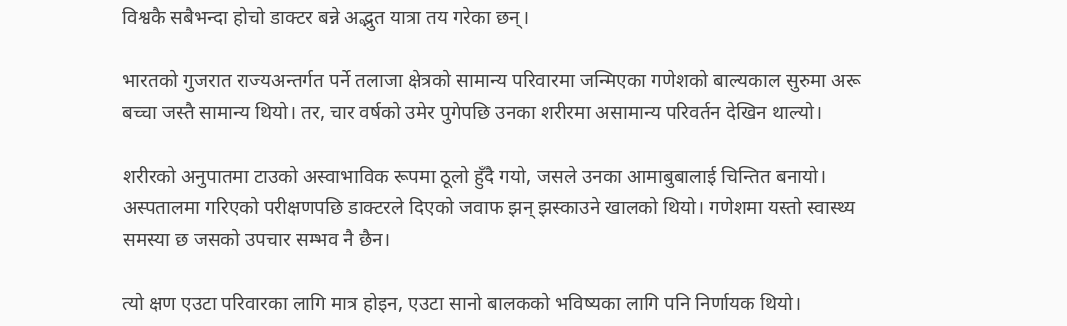विश्वकै सबैभन्दा होचो डाक्टर बन्ने अद्भुत यात्रा तय गरेका छन्।

भारतको गुजरात राज्यअन्तर्गत पर्ने तलाजा क्षेत्रको सामान्य परिवारमा जन्मिएका गणेशको बाल्यकाल सुरुमा अरू बच्चा जस्तै सामान्य थियो। तर, चार वर्षको उमेर पुगेपछि उनका शरीरमा असामान्य परिवर्तन देखिन थाल्यो।

शरीरको अनुपातमा टाउको अस्वाभाविक रूपमा ठूलो हुँदै गयो, जसले उनका आमाबुबालाई चिन्तित बनायो। अस्पतालमा गरिएको परीक्षणपछि डाक्टरले दिएको जवाफ झन् झस्काउने खालको थियो। गणेशमा यस्तो स्वास्थ्य समस्या छ जसको उपचार सम्भव नै छैन।

त्यो क्षण एउटा परिवारका लागि मात्र होइन, एउटा सानो बालकको भविष्यका लागि पनि निर्णायक थियो।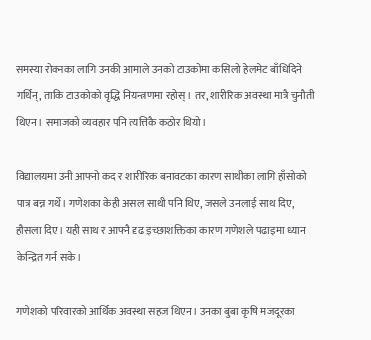समस्या रोक्नका लागि उनकी आमाले उनको टाउकोमा कसिलो हेलमेट बाँधिदिने गर्थिन्, ताकि टाउकोको वृद्धि नियन्त्रणमा रहोस्। तर, शारीरिक अवस्था मात्रै चुनौती थिएन। समाजको व्यवहार पनि त्यत्तिकै कठोर थियो।

विद्यालयमा उनी आफ्नो कद र शारीरिक बनावटका कारण साथीका लागि हाँसोको पात्र बन्न गर्थे। गणेशका केही असल साथी पनि थिए, जसले उनलाई साथ दिए, हौसला दिए। यही साथ र आफ्नै दृढ इच्छाशक्तिका कारण गणेशले पढाइमा ध्यान केन्द्रित गर्न सके।

गणेशको परिवारको आर्थिक अवस्था सहज थिएन। उनका बुबा कृषि मजदूरका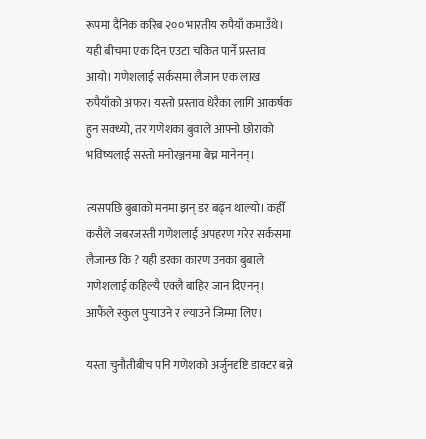रूपमा दैनिक करिब २०० भारतीय रुपैयाँ कमाउँथे। यही बीचमा एक दिन एउटा चकित पार्ने प्रस्ताव आयो। गणेशलाई सर्कसमा लैजान एक लाख रुपैयाँको अफर। यस्तो प्रस्ताव धेरैका लागि आकर्षक हुन सक्थ्यो, तर गणेशका बुवाले आफ्नो छोराको भविष्यलाई सस्तो मनोरञ्जनमा बेच्न मानेनन्।

त्यसपछि बुबाको मनमा झन् डर बढ्न थाल्यो। कहीँ कसैले जबरजस्ती गणेशलाई अपहरण गरेर सर्कसमा लैजान्छ कि ? यही डरका कारण उनका बुबाले गणेशलाई कहिल्यै एक्लै बाहिर जान दिएनन्। आफैंले स्कुल पुर्‍याउने र ल्याउने जिम्मा लिए।

यस्ता चुनौतीबीच पनि गणेशको अर्जुनदृष्टि डाक्टर बन्ने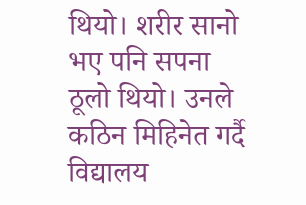थियो। शरीर सानो भए पनि सपना ठूलो थियो। उनले कठिन मिहिनेत गर्दै विद्यालय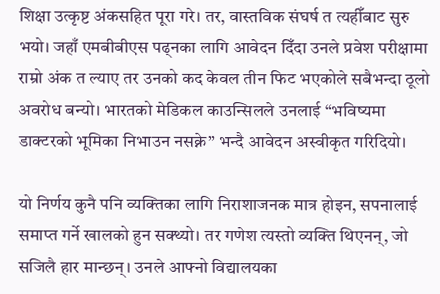शिक्षा उत्कृष्ट अंकसहित पूरा गरे। तर, वास्तविक संघर्ष त त्यहीँबाट सुरु भयो। जहाँ एमबीबीएस पढ्नका लागि आवेदन दिँदा उनले प्रवेश परीक्षामा राम्रो अंक त ल्याए तर उनको कद केवल तीन फिट भएकोले सबैभन्दा ठूलो अवरोध बन्यो। भारतको मेडिकल काउन्सिलले उनलाई “भविष्यमा डाक्टरको भूमिका निभाउन नसक्ने” भन्दै आवेदन अस्वीकृत गरिदियो।

यो निर्णय कुनै पनि व्यक्तिका लागि निराशाजनक मात्र होइन, सपनालाई समाप्त गर्ने खालको हुन सक्थ्यो। तर गणेश त्यस्तो व्यक्ति थिएनन्, जो सजिलै हार मान्छन्। उनले आफ्नो विद्यालयका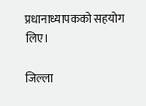प्रधानाध्यापकको सहयोग लिए।

जिल्ला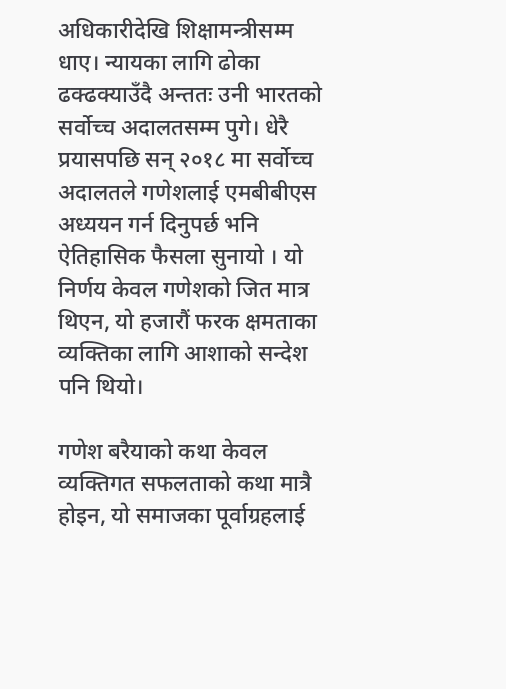अधिकारीदेखि शिक्षामन्त्रीसम्म धाए। न्यायका लागि ढोका ढक्ढक्याउँदै अन्ततः उनी भारतको सर्वोच्च अदालतसम्म पुगे। धेरै प्रयासपछि सन् २०१८ मा सर्वोच्च अदालतले गणेशलाई एमबीबीएस अध्ययन गर्न दिनुपर्छ भनि ऐतिहासिक फैसला सुनायो । यो निर्णय केवल गणेशको जित मात्र थिएन, यो हजारौं फरक क्षमताका व्यक्तिका लागि आशाको सन्देश पनि थियो।

गणेश बरैयाको कथा केवल व्यक्तिगत सफलताको कथा मात्रै होइन, यो समाजका पूर्वाग्रहलाई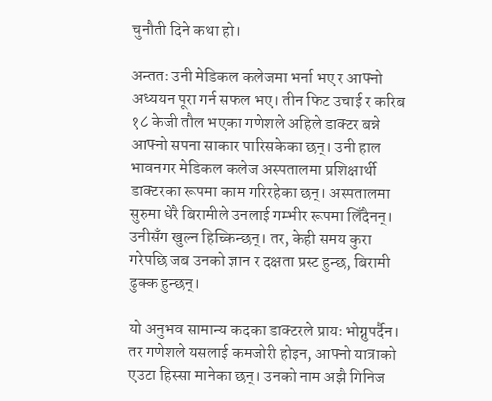चुनौती दिने कथा हो।

अन्ततः उनी मेडिकल कलेजमा भर्ना भए र आफ्नो अध्ययन पूरा गर्न सफल भए। तीन फिट उचाई र करिब १८ केजी तौल भएका गणेशले अहिले डाक्टर बन्ने आफ्नो सपना साकार पारिसकेका छन्। उनी हाल भावनगर मेडिकल कलेज अस्पतालमा प्रशिक्षार्थी डाक्टरका रूपमा काम गरिरहेका छन्। अस्पतालमा सुरुमा धेरै बिरामीले उनलाई गम्भीर रूपमा लिँदैनन्। उनीसँग खुल्न हिच्किन्छन्। तर, केही समय कुरा गरेपछि जब उनको ज्ञान र दक्षता प्रस्ट हुन्छ, बिरामी ढुक्क हुन्छन्।

यो अनुभव सामान्य कदका डाक्टरले प्रायः भोग्नुपर्दैन। तर गणेशले यसलाई कमजोरी होइन, आफ्नो यात्राको एउटा हिस्सा मानेका छन्। उनको नाम अझै गिनिज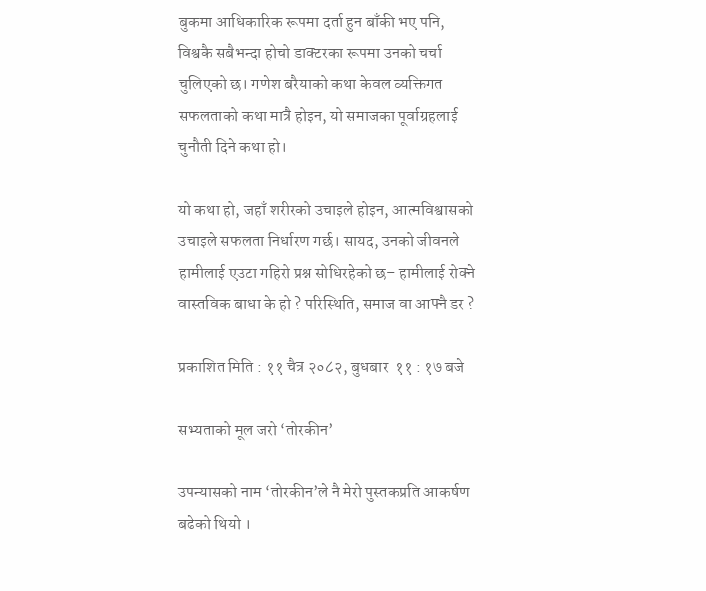बुकमा आधिकारिक रूपमा दर्ता हुन बाँकी भए पनि, विश्वकै सबैभन्दा होचो डाक्टरका रूपमा उनको चर्चा चुलिएको छ। गणेश बरैयाको कथा केवल व्यक्तिगत सफलताको कथा मात्रै होइन, यो समाजका पूर्वाग्रहलाई चुनौती दिने कथा हो।

यो कथा हो, जहाँ शरीरको उचाइले होइन, आत्मविश्वासको उचाइले सफलता निर्धारण गर्छ। सायद, उनको जीवनले हामीलाई एउटा गहिरो प्रश्न सोधिरहेको छ– हामीलाई रोक्ने वास्तविक बाधा के हो ? परिस्थिति, समाज वा आफ्नै डर ?

प्रकाशित मिति : ११ चैत्र २०८२, बुधबार  ११ : १७ बजे

सभ्यताको मूल जरो ‘तोरकीन’

उपन्यासको नाम ‘तोरकीन’ले नै मेरो पुस्तकप्रति आकर्षण बढेको थियो ।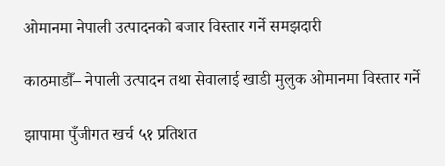ओमानमा नेपाली उत्पादनको बजार विस्तार गर्ने समझदारी

काठमाडौँ– नेपाली उत्पादन तथा सेवालाई खाडी मुलुक ओमानमा विस्तार गर्ने

झापामा पुँजीगत खर्च ५१ प्रतिशत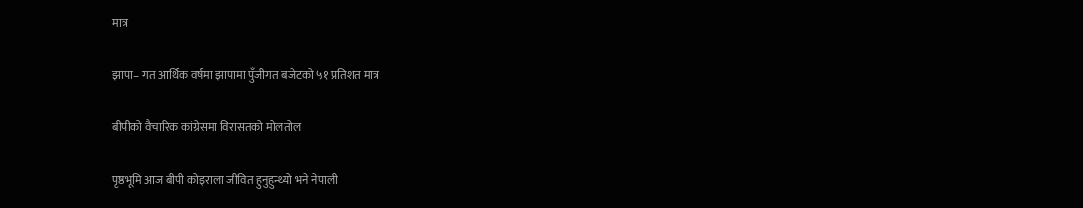मात्र

झापा– गत आर्थिक वर्षमा झापामा पुँजीगत बजेटको ५१ प्रतिशत मात्र

बीपीको वैचारिक कांग्रेसमा विरासतको मोलतोल

पृष्ठभूमि आज बीपी कोइराला जीवित हुनुहुन्थ्यो भने नेपाली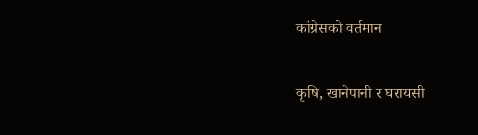कांग्रेसको वर्तमान

कृषि, खानेपानी र घरायसी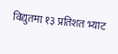विद्युतमा १३ प्रतिशत भ्याट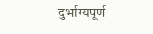दुर्भाग्यपूर्ण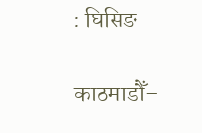: घिसिङ

काठमाडौँ–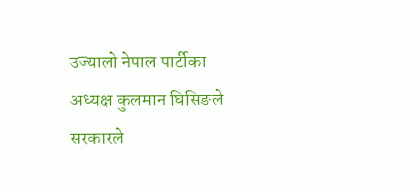उज्यालो नेपाल पार्टीका अध्यक्ष कुलमान घिसिङले सरकारले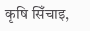कृषि सिँचाइ,